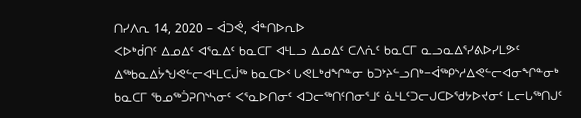ᑎᓯᐱᕆ 14, 2020 – ᐋᑐᕚ, ᐋᓐᑎᐅᕆᐅ
ᐸᐅᒃᑰᑎᑦ ᐃᓄᐃᑦ ᐊᕐᓇᐃᑦ ᑲᓇᑕᒥ ᐊᒻᒪᓗ ᐃᓄᐃᑦ ᑕᐱᕇᑦ ᑲᓇᑕᒥ ᓇᓗᓇᐃᕐᓯᕕᐅᓯᒪᕗᑦ ᐃᖅᑲᓇᐃᔮᖑᕙᓪᓕᐊᒻᒪᑕᒎᖅ ᑲᓇᑕᐅᑉ ᒐᕙᒪᒃᑯᖏᓐᓂ ᑲᑐᔾᔨᓪᓗᑎᒃ−ᐋᖅᑭᔅᓱᐃᕙᓪᓕᐊᓂᖏᓐᓂᒃ ᑲᓇᑕᒥ ᖃᓄᖅᑑᕈᑎᔅᓴᓂᑦ ᐸᕐᓇᐅᑎᓂᑦ ᐊᑐᓕᖅᑎᑦᑎᓂᕐᒧᑦ ᓈᒻᒪᑦᑐᓕᒍᑕᐅᖁᔭᐅᔪᓂᑦ ᒪᓕᒐᖅᑎᒍᑦ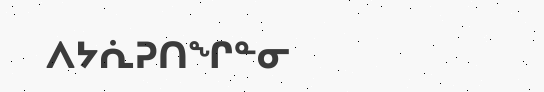ᐱᔭᕇᕈᑎᖏᓐᓂ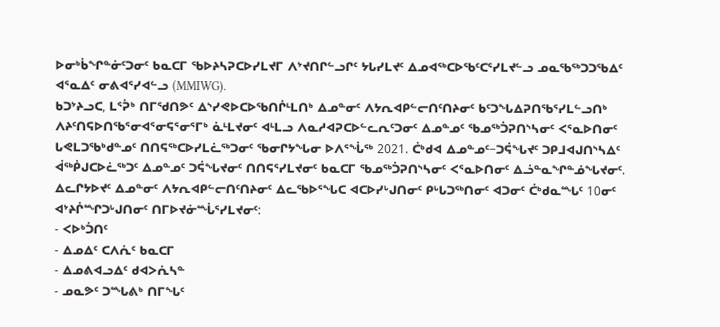ᐅᓂᒃᑳᖏᓐᓃᑦᑐᓂᑦ ᑲᓇᑕᒥ ᖃᐅᔨᓴᕈᑕᐅᓯᒪᔪᒥ ᐱᔾᔪᑎᒋᓪᓗᒋᑦ ᔭᒐᓯᒪᔪᑦ ᐃᓄᐊᖅᑕᐅᖃᑦᑕᕐᓯᒪᔪᓪᓗ ᓄᓇᖃᖅᑐᑐᖃᐃᑦ ᐊᕐᓇᐃᑦ ᓂᕕᐊᕐᓯᐊᓪᓗ (MMIWG).
ᑲᑐᔾᔨᓗᑕ, ᒪᕐᕉᒃ ᑎᒥᖁᑎᕗᑦ ᐃᔅᓯᕙᐅᑕᐅᖃᑎᒌᒻᒪᑎᒃ ᐃᓄᓐᓂᑦ ᐱᔭᕆᐊᑭᓪᓕᑎᑦᑎᔨᓂᑦ ᑲᑦᑐᖓᐃᕈᑎᖃᕐᓯᒪᓪᓗᑎᒃ ᐱᔨᑦᑎᕋᐅᑎᖃᕐᓂᐊᕐᓂᕋᕐᓂᕐᒥᒃ ᓈᒻᒪᔪᓂᑦ ᐊᒻᒪᓗ ᐱᓇᓱᐊᕈᑕᐅᓪᓚᕆᑦᑐᓂᑦ ᐃᓄᓐᓄᑦ ᖃᓄᖅᑑᕈᑎᔅᓴᓂᑦ ᐸᕐᓇᐅᑎᓂᑦ ᒐᕙᒪᑐᖃᒃᑯᓐᓄᑦ ᑎᑎᕋᖅᑕᐅᓯᒪᓛᖅᑐᓂᑦ ᖃᓂᒋᔭᖓᓂ ᐅᐱᕐᖔᖅ 2021. ᑖᒃᑯᐊ ᐃᓄᓐᓄᑦ−ᑐᕌᖓᔪᑦ ᑐᑭᒧᐊᒍᑎᔅᓴᐃᑦ ᐋᖅᑮᒍᑕᐅᓛᖅᑐᑦ ᐃᓄᓐᓄᑦ ᑐᕌᖓᔪᓂᑦ ᑎᑎᕋᕐᓯᒪᔪᓂᑦ ᑲᓇᑕᒥ ᖃᓄᖅᑑᕈᑎᔅᓴᓂᑦ ᐸᕐᓇᐅᑎᓂᑦ ᐃᓘᓐᓇᖏᓐᓅᖓᔪᓂᑦ.
ᐃᓚᒋᔭᐅᔪᑦ ᐃᓄᓐᓂᑦ ᐱᔭᕆᐊᑭᓪᓕᑎᑦᑎᔨᓂᑦ ᐃᓚᖃᐅᕐᖓᑕ ᐊᑕᐅᓯᒡᒍᑎᓂᑦ ᑭᒡᒐᑐᖅᑎᓂᑦ ᐊᑐᓂᑦ ᑖᒃᑯᓇᙵᑦ 10ᓂᑦ ᐊᔾᔨᒌᙱᑐᒡᒍᑎᓂᑦ ᑎᒥᐅᔪᓃᙶᕐᓯᒪᔪᓂᑦ:
- ᐸᐅᒃᑑᑎᑦ
- ᐃᓄᐃᑦ ᑕᐱᕇᑦ ᑲᓇᑕᒥ
- ᐃᓄᕕᐊᓗᐃᑦ ᑯᐊᐳᕇᓴᓐ
- ᓄᓇᕗᑦ ᑐᙵᕕᒃ ᑎᒥᖓᑦ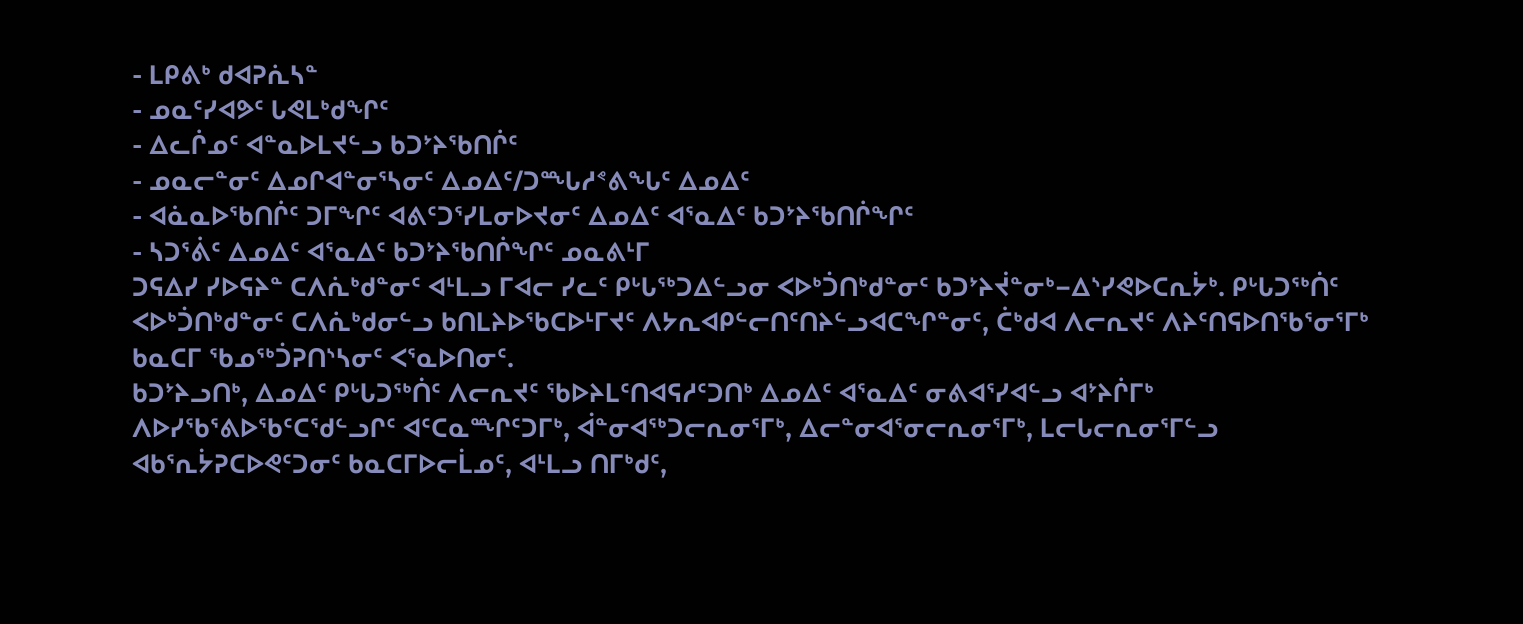- ᒪᑭᕕᒃ ᑯᐊᕈᕇᓴᓐ
- ᓄᓇᑦᓯᐊᕗᑦ ᒐᕙᒪᒃᑯᖏᑦ
- ᐃᓚᒌᓄᑦ ᐊᓐᓇᐅᒪᔪᓪᓗ ᑲᑐᔾᔨᖃᑎᒌᑦ
- ᓄᓇᓕᓐᓂᑦ ᐃᓄᒋᐊᓐᓂᕐᓴᓂᑦ ᐃᓄᐃᑦ/ᑐᙵᓱᕝᕕᖓᑦ ᐃᓄᐃᑦ
- ᐊᓈᓇᐅᖃᑎᒌᑦ ᑐᒥᖏᑦ ᐊᕕᑦᑐᕐᓯᒪᓂᐅᔪᓂᑦ ᐃᓄᐃᑦ ᐊᕐᓇᐃᑦ ᑲᑐᔾᔨᖃᑎᒌᖏᑦ
- ᓴᑐᕐᕖᑦ ᐃᓄᐃᑦ ᐊᕐᓇᐃᑦ ᑲᑐᔾᔨᖃᑎᒌᖏᑦ ᓄᓇᕕᒻᒥ
ᑐᕋᐃᓯ ᓯᐅᕋᔨᓐ ᑕᐱᕇᒃᑯᓐᓂᑦ ᐊᒻᒪᓗ ᒥᐊᓕ ᓯᓚᑦ ᑭᒡᒐᖅᑐᐃᓪᓗᓂ ᐸᐅᒃᑑᑎᒃᑯᓐᓂᑦ ᑲᑐᔾᔨᔫᓐᓂᒃ−ᐃᔅᓯᕙᐅᑕᕆᔮᒃ. ᑭᒡᒐᑐᖅᑏᑦ ᐸᐅᒃᑑᑎᒃᑯᓐᓂᑦ ᑕᐱᕇᒃᑯᓂᓪᓗ ᑲᑎᒪᔨᐅᖃᑕᐅᒻᒥᔪᑦ ᐱᔭᕆᐊᑭᓪᓕᑎᑦᑎᔨᓪᓗᐊᑕᖏᓐᓂᑦ, ᑖᒃᑯᐊ ᐱᓕᕆᔪᑦ ᐱᔨᑦᑎᕋᐅᑎᖃᕐᓂᕐᒥᒃ ᑲᓇᑕᒥ ᖃᓄᖅᑑᕈᑎᔅᓴᓂᑦ ᐸᕐᓇᐅᑎᓂᑦ.
ᑲᑐᔾᔨᓗᑎᒃ, ᐃᓄᐃᑦ ᑭᒡᒐᑐᖅᑏᑦ ᐱᓕᕆᔪᑦ ᖃᐅᔨᒪᑦᑎᐊᕋᓱᑦᑐᑎᒃ ᐃᓄᐃᑦ ᐊᕐᓇᐃᑦ ᓂᕕᐊᕐᓯᐊᓪᓗ ᐊᔾᔨᒌᒥᒃ ᐱᐅᓯᖃᕐᕕᐅᖃᑦᑕᖁᓪᓗᒋᑦ ᐊᑦᑕᓇᙱᑦᑐᒥᒃ, ᐋᓐᓂᐊᖅᑐᓕᕆᓂᕐᒥᒃ, ᐃᓕᓐᓂᐊᕐᓂᓕᕆᓂᕐᒥᒃ, ᒪᓕᒐᓕᕆᓂᕐᒥᓪᓗ ᐊᑲᕐᕆᔮᕈᑕᐅᕙᑦᑐᓂᑦ ᑲᓇᑕᒥᐅᓕᒫᓄᑦ, ᐊᒻᒪᓗ ᑎᒥᒃᑯᑦ,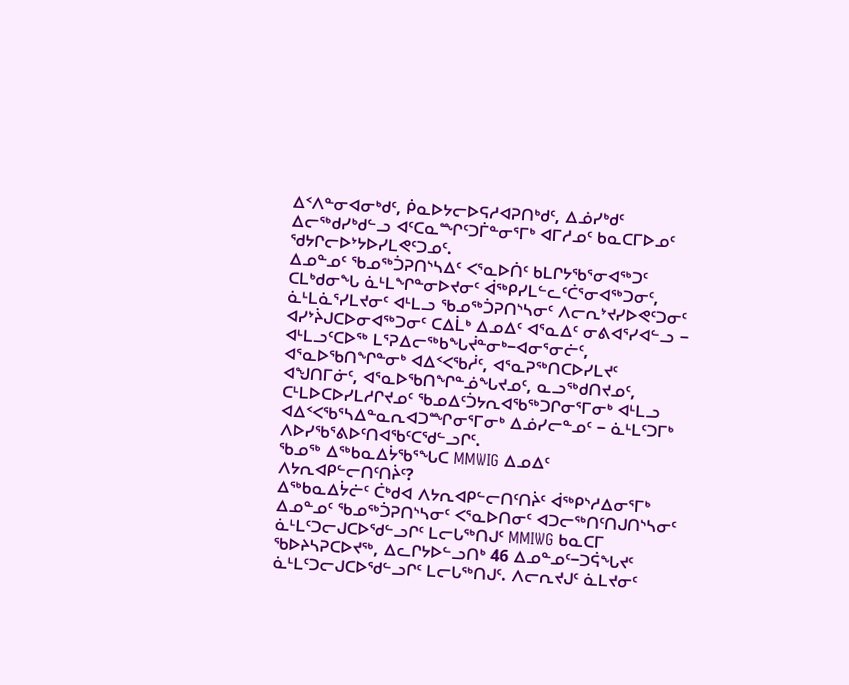ᐃᑉᐱᓐᓂᐊᓂᒃᑯᑦ, ᑮᓇᐅᔭᓕᐅᕋᓱᐊᕈᑎᒃᑯᑦ, ᐃᓅᓯᒃᑯᑦ ᐃᓕᖅᑯᓯᒃᑯᓪᓗ ᐊᑦᑕᓇᙱᑦᑐᒦᓐᓂᕐᒥᒃ ᐊᒥᓱᓄᑦ ᑲᓇᑕᒥᐅᓄᑦ ᖁᔭᒋᓕᐅᔾᔭᐅᓯᒪᕙᑦᑐᓄᑦ.
ᐃᓄᓐᓄᑦ ᖃᓄᖅᑑᕈᑎᔅᓴᐃᑦ ᐸᕐᓇᐅᑏᑦ ᑲᒪᒋᔭᖃᕐᓂᐊᖅᑐᑦ ᑕᒪᒃᑯᓂᖓ ᓈᒻᒪᖏᓐᓂᐅᔪᓂᑦ ᐋᖅᑭᓯᒪᓪᓚᑦᑖᕐᓂᐊᖅᑐᓂᑦ, ᓈᒻᒪᓈᕐᓯᒪᔪᓂᑦ ᐊᒻᒪᓗ ᖃᓄᖅᑑᕈᑎᔅᓴᓂᑦ ᐱᓕᕆᔾᔪᓯᐅᕙᑦᑐᓂᑦ ᐊᓯᔾᔩᒍᑕᐅᓂᐊᖅᑐᓂᑦ ᑕᐃᒫᒃ ᐃᓄᐃᑦ ᐊᕐᓇᐃᑦ ᓂᕕᐊᕐᓯᐊᓪᓗ − ᐊᒻᒪᓗᑦᑕᐅᖅ ᒪᕐᕈᐃᓕᖅᑲᖓᔫᓐᓂᒃ−ᐊᓂᕐᓂᓖᑦ, ᐊᕐᓇᐅᖃᑎᖏᓐᓂᒃ ᐊᐃᑉᐸᖃᓲᑦ, ᐊᕐᓇᕈᖅᑎᑕᐅᓯᒪᔪᑦ ᐊᖑᑎᒥᓃᑦ, ᐊᕐᓇᐅᖃᑎᖏᓐᓅᖓᔪᓄᑦ, ᓇᓗᖅᑯᑎᔪᓄᑦ, ᑕᒻᒪᐅᑕᐅᓯᒪᓱᒋᔪᓄᑦ ᖃᓄᐃᑦᑑᔭᕆᐊᖃᖅᑐᒋᓂᕐᒥᓂᒃ ᐊᒻᒪᓗ ᐊᐃᑉᐸᖃᕐᓴᐃᓐᓇᕆᐊᑐᙱᓂᕐᒥᓂᒃ ᐃᓅᓯᓕᓐᓄᑦ − ᓈᒻᒪᑦᑐᒥᒃ ᐱᐅᓯᖃᕐᕕᐅᑦᑎᐊᖃᑦᑕᖁᓪᓗᒋᑦ.
ᖃᓄᖅ ᐃᖅᑲᓇᐃᔮᖃᕐᖓᑕ MMWIG ᐃᓄᐃᑦ ᐱᔭᕆᐊᑭᓪᓕᑎᑦᑎᔩᑦ?
ᐃᖅᑲᓇᐃᔮᓖᑦ ᑖᒃᑯᐊ ᐱᔭᕆᐊᑭᓪᓕᑎᑦᑎᔩᑦ ᐋᖅᑭᔅᓱᐃᓂᕐᒥᒃ ᐃᓄᓐᓄᑦ ᖃᓄᖅᑑᕈᑎᔅᓴᓂᑦ ᐸᕐᓇᐅᑎᓂᑦ ᐊᑐᓕᖅᑎᑦᑎᒍᑎᔅᓴᓂᑦ ᓈᒻᒪᑦᑐᓕᒍᑕᐅᖁᓪᓗᒋᑦ ᒪᓕᒐᖅᑎᒍᑦ MMIWG ᑲᓇᑕᒥ ᖃᐅᔨᓴᕈᑕᐅᔪᖅ, ᐃᓚᒋᔭᐅᓪᓗᑎᒃ 46 ᐃᓄᓐᓄᑦ−ᑐᕌᖓᔪᑦ ᓈᒻᒪᑦᑐᓕᒍᑕᐅᖁᓪᓗᒋᑦ ᒪᓕᒐᖅᑎᒍᑦ. ᐱᓕᕆᔪᒍᑦ ᓈᒪᔪᓂᑦ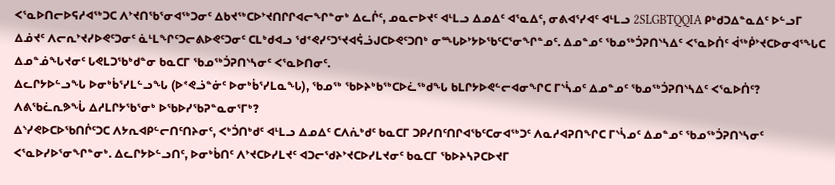ᐸᕐᓇᐅᑎᓕᐅᕋᓱᐊᖅᑐᑕ ᐱᔾᔪᑎᖃᕐᓂᐊᖅᑐᓂᑦ ᐃᑲᔪᖅᑕᐅᔾᔪᑎᒋᒋᐊᓕᖏᓐᓂᒃ ᐃᓚᒌᑦ, ᓄᓇᓕᐅᔪᑦ ᐊᒻᒪᓗ ᐃᓄᐃᑦ ᐊᕐᓇᐃᑦ, ᓂᕕᐊᕐᓯᐊᑦ ᐊᒻᒪᓗ 2SLGBTQQIA ᑭᒃᑯᑐᐃᓐᓇᐃᑦ ᐅᓪᓗᒥ ᐃᓅᔪᑦ ᐱᓕᕆᔾᔪᓯᐅᕙᑦᑐᓂᑦ ᓈᒻᒪᖏᑦᑐᓕᕕᐅᕙᑦᑐᓂᑦ ᑕᒪᒃᑯᐊᓗ ᖁᕝᕙᓯᑦᑐᕐᔪᐊᕌᓘᒍᑕᐅᕙᑦᑐᑎᒃ ᓂᙵᐅᔾᔭᐅᖃᑦᑕᕐᓂᖏᓐᓄᑦ. ᐃᓄᓐᓄᑦ ᖃᓄᖅᑑᕈᑎᔅᓴᐃᑦ ᐸᕐᓇᐅᑏᑦ ᐋᖅᑮᔾᔪᑕᐅᓂᐊᕐᖓᑕ ᐃᓄᓐᓅᖓᔪᓂᑦ ᒐᕙᒪᑐᖃᒃᑯᓐᓂ ᑲᓇᑕᒥ ᖃᓄᖅᑑᕈᑎᔅᓴᓂᑦ ᐸᕐᓇᐅᑎᓂᑦ.
ᐃᓚᒋᔭᐅᓪᓗᖓ ᐅᓂᒃᑳᕐᓯᒪᓪᓗᖓ (ᐅᕝᕙᓘᓐᓃᑦ ᐅᓂᒃᑳᕐᓯᒪᓇᖓ), ᖃᓄᖅ ᖃᐅᔨᒃᑲᖅᑕᐅᓛᖅᑯᖓ ᑲᒪᒋᔭᐅᕙᓪᓕᐊᓂᖏᑕ ᒥᔅᓵᓄᑦ ᐃᓄᓐᓄᑦ ᖃᓄᖅᑑᕈᑎᔅᓴᐃᑦ ᐸᕐᓇᐅᑏᑦ? ᐱᕕᖃᓛᕆᕗᖔ ᐃᓱᒪᒋᔭᖃᕐᓂᒃ ᐅᖃᐅᓯᖃᕈᓐᓇᓂᕐᒥᒃ?
ᐃᔅᓯᕙᐅᑕᐅᖃᑎᒌᑦᑐᑕ ᐱᔭᕆᐊᑭᓪᓕᑎᑦᑎᔨᓂᑦ, ᐸᒃᑑᑎᒃᑯᑦ ᐊᒻᒪᓗ ᐃᓄᐃᑦ ᑕᐱᕇᒃᑯᑦ ᑲᓇᑕᒥ ᑐᑭᓯᑎᑦᑎᒋᐊᖃᑦᑕᓂᐊᖅᑐᑦ ᐱᓇᓱᐊᕈᑎᖏᑕ ᒥᔅᓵᓄᑦ ᐃᓄᓐᓄᑦ ᖃᓄᖅᑑᕈᑎᔅᓴᓂᑦ ᐸᕐᓇᐅᓯᐅᕐᓂᖏᓐᓂᒃ. ᐃᓚᒋᔭᐅᓪᓗᑎᑦ, ᐅᓂᒃᑳᑎᑦ ᐱᔾᔪᑕᐅᓯᒪᔪᑦ ᐊᑐᓕᖁᔨᔾᔪᑕᐅᓯᒪᔪᓂᑦ ᑲᓇᑕᒥ ᖃᐅᔨᓴᕈᑕᐅᔪᒥ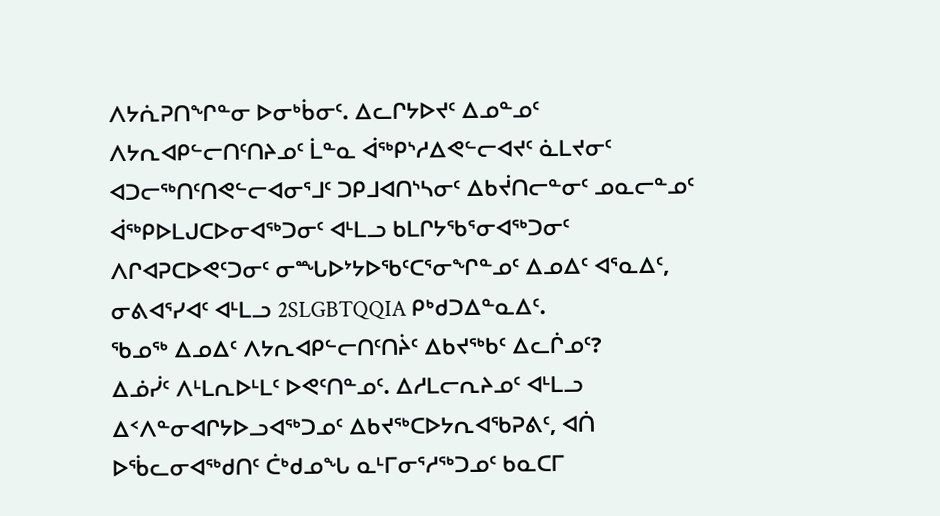ᐱᔭᕇᕈᑎᖏᓐᓂ ᐅᓂᒃᑳᓂᑦ. ᐃᓚᒋᔭᐅᔪᑦ ᐃᓄᓐᓄᑦ ᐱᔭᕆᐊᑭᓪᓕᑎᑦᑎᔨᓄᑦ ᒫᓐᓇ ᐋᖅᑭᔅᓱᐃᕙᓪᓕᐊᔪᑦ ᓈᒪᔪᓂᑦ ᐊᑐᓕᖅᑎᑦᑎᕙᓪᓕᐊᓂᕐᒧᑦ ᑐᑭᒧᐊᑎᔅᓴᓂᑦ ᐃᑲᔫᑎᓕᓐᓂᑦ ᓄᓇᓕᓐᓄᑦ ᐋᖅᑭᐅᒪᒍᑕᐅᓂᐊᖅᑐᓂᑦ ᐊᒻᒪᓗ ᑲᒪᒋᔭᖃᕐᓂᐊᖅᑐᓂᑦ ᐱᒋᐊᕈᑕᐅᕙᑦᑐᓂᑦ ᓂᙵᐅᔾᔭᐅᖃᑦᑕᕐᓂᖏᓐᓄᑦ ᐃᓄᐃᑦ ᐊᕐᓇᐃᑦ, ᓂᕕᐊᕐᓯᐊᑦ ᐊᒻᒪᓗ 2SLGBTQQIA ᑭᒃᑯᑐᐃᓐᓇᐃᑦ.
ᖃᓄᖅ ᐃᓄᐃᑦ ᐱᔭᕆᐊᑭᓪᓕᑎᑦᑎᔩᑦ ᐃᑲᔪᖅᑲᑦ ᐃᓚᒌᓄᑦ?
ᐃᓅᓰᑦ ᐱᒻᒪᕆᐅᒻᒪᑦ ᐅᕙᑦᑎᓐᓄᑦ. ᐃᓱᒪᓕᕆᔨᓄᑦ ᐊᒻᒪᓗ ᐃᑉᐱᓐᓂᐊᒋᔭᐅᓗᐊᖅᑐᓄᑦ ᐃᑲᔪᖅᑕᐅᔭᕆᐊᖃᕈᕕᑦ, ᐊᑏ ᐅᖄᓚᓂᐊᖅᑯᑎᑦ ᑖᒃᑯᓄᖓ ᓇᒻᒥᓂᕐᓱᖅᑐᓄᑦ ᑲᓇᑕᒥ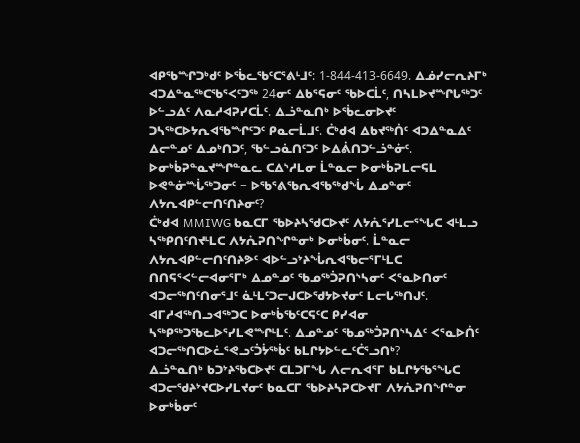ᐊᑭᖃᙱᑐᒃᑯᑦ ᐅᖄᓚᖃᑦᑕᕐᕕᒻᒧᑦ: 1-844-413-6649. ᐃᓅᓯᓕᕆᔨᒥᒃ ᐊᑐᐃᓐᓇᖅᑕᖃᕐᐸᑦᑐᖅ 24ᓂᑦ ᐃᑲᕐᕋᓂᑦ ᖃᐅᑕᒫᑦ, ᑎᓴᒪᐅᔪᙱᒐᖅᑐᑦ ᐅᓪᓗᐃᑦ ᐱᓇᓱᐊᕈᓯᑕᒫᑦ. ᐃᓘᓐᓇᑎᒃ ᐅᖄᓚᓂᐅᔪᑦ ᑐᓴᖅᑕᐅᔭᕆᐊᖃᙱᑦᑐᑦ ᑭᓇᓕᒫᒧᑦ. ᑖᒃᑯᐊ ᐃᑲᔪᖅᑏᑦ ᐊᑐᐃᓐᓇᐃᑦ ᐃᓕᓐᓄᑦ ᐃᓄᒃᑎᑐᑦ, ᖃᓪᓗᓈᑎᑦᑐᑦ ᐅᐃᕖᑎᑐᓪᓘᓐᓃᑦ.
ᐅᓂᒃᑳᕈᓐᓇᔪᙱᓐᓇᓚ ᑕᐃᔅᓱᒪᓂ ᒫᓐᓇᓕ ᐅᓂᒃᑳᕈᒪᓕᕋᒪ ᐅᕙᓐᓃᙶᖅᑐᓂᑦ − ᐅᖃᕐᕕᖃᕆᐊᖃᖅᑯᖔ ᐃᓄᓐᓂᑦ ᐱᔭᕆᐊᑭᓪᓕᑎᑦᑎᔨᓂᑦ?
ᑖᒃᑯᐊ MMIWG ᑲᓇᑕᒥ ᖃᐅᔨᓴᖁᑕᐅᔪᑦ ᐱᔭᕇᕐᓯᒪᓕᕐᖓᑕ ᐊᒻᒪᓗ ᓴᖅᑭᑎᑦᑎᔪᒻᒪᑕ ᐱᔭᕇᕈᑎᖏᓐᓂᒃ ᐅᓂᒃᑳᓂᑦ. ᒫᓐᓇᓕ ᐱᔭᕆᐊᑭᓪᓕᑎᑦᑎᔨᕗᑦ ᐊᐅᓪᓗᔾᔨᖔᕆᐊᖃᓕᕐᒥᒻᒪᑕ ᑎᑎᕋᕐᐸᓪᓕᐊᓂᕐᒥᒃ ᐃᓄᓐᓄᑦ ᖃᓄᖅᑑᕈᑎᔅᓴᓂᑦ ᐸᕐᓇᐅᑎᓂᑦ ᐊᑐᓕᖅᑎᑦᑎᓂᕐᒧᑦ ᓈᒻᒪᑦᑐᓕᒍᑕᐅᖁᔭᐅᔪᓂᑦ ᒪᓕᒐᖅᑎᒍᑦ.
ᐊᒥᓱᐊᖅᑎᓗᐊᖅᑐᑕ ᐅᓂᒃᑳᖃᑦᑕᕋᑦᑕ ᑭᓯᐊᓂ ᓴᖅᑭᖅᑐᖃᓚᐅᕐᓯᒪᕙᙱᒻᒪᑦ. ᐃᓄᓐᓄᑦ ᖃᓄᖅᑑᕈᑎᔅᓴᐃᑦ ᐸᕐᓇᐅᑏᑦ ᐊᑐᓕᖅᑎᑕᐅᓛᕐᕙᓗᑦᑑᔮᖅᑳᑦ ᑲᒪᒋᔭᐅᓪᓚᑦᑖᕐᓗᑎᒃ?
ᐃᓘᓐᓇᑎᒃ ᑲᑐᔾᔨᖃᑕᐅᔪᑦ ᑕᒪᑐᒥᖓ ᐱᓕᕆᐊᕐᒥ ᑲᒪᒋᔭᖃᕐᖓᑕ ᐊᑐᓕᖁᔨᔾᔪᑕᐅᓯᒪᔪᓂᑦ ᑲᓇᑕᒥ ᖃᐅᔨᓴᕈᑕᐅᔪᒥ ᐱᔭᕇᕈᑎᖏᓐᓂ ᐅᓂᒃᑳᓂᑦ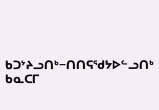ᑲᑐᔾᔨᓗᑎᒃ−ᑎᑎᕋᖁᔭᐅᓪᓗᑎᒃ ᑲᓇᑕᒥ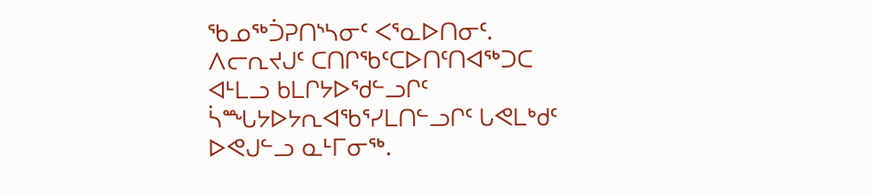ᖃᓄᖅᑑᕈᑎᔅᓴᓂᑦ ᐸᕐᓇᐅᑎᓂᑦ. ᐱᓕᕆᔪᒍᑦ ᑕᑎᒋᖃᑦᑕᐅᑎᑦᑎᐊᖅᑐᑕ ᐊᒻᒪᓗ ᑲᒪᒋᔭᐅᖁᓪᓗᒋᑦ ᓵᙵᔭᐅᔭᕆᐊᖃᕐᓯᒪᑎᓪᓗᒋᑦ ᒐᕙᒪᒃᑯᑦ ᐅᕙᒍᓪᓗ ᓇᒻᒥᓂᖅ.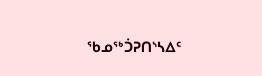ᖃᓄᖅᑑᕈᑎᔅᓴᐃᑦ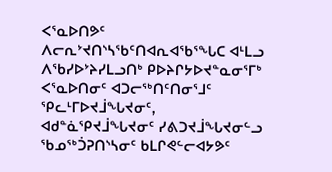ᐸᕐᓇᐅᑎᕗᑦ ᐱᓕᕆᔾᔪᑎᔅᓴᖃᑦᑎᐊᕆᐊᖃᕐᖓᑕ ᐊᒻᒪᓗ ᐱᖃᓯᐅᔾᔨᓯᒪᓗᑎᒃ ᑭᐅᔨᒋᔭᐅᔪᓐᓇᓂᕐᒥᒃ ᐸᕐᓇᐅᑎᓂᑦ ᐊᑐᓕᖅᑎᑦᑎᓂᕐᒧᑦ ᕿᓚᒻᒥᐅᔪᒨᖓᔪᓂᑦ, ᐊᑯᓐᓈᕿᔪᒨᖓᔪᓂᑦ ᓯᕕᑐᔪᒨᖓᔪᓂᓪᓗ ᖃᓄᖅᑑᕈᑎᔅᓴᓂᑦ ᑲᒪᒋᕙᓪᓕᐊᔭᕗᑦ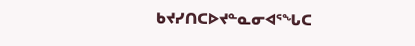ᑲᔪᓯᑎᑕᐅᔪᓐᓇᓂᐊᕐᖓᑕ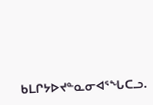ᑲᒪᒋᔭᐅᔪᓐᓇᓂᐊᕐᖓᑕᓗ.